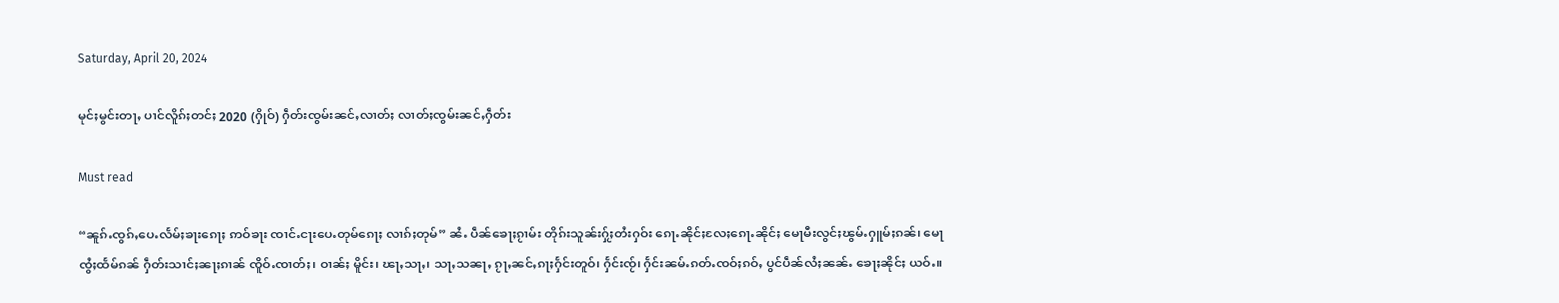Saturday, April 20, 2024

မုင်ႈမွင်းတႃႇ ပၢင်လိူၵ်ႈတင်ႈ 2020 (ႁိုဝ်) ႁဵတ်းၸွမ်းၼင်ႇလၢတ်ႈ လၢတ်ႈၸွမ်းၼင်ႇႁဵတ်း

Must read

“ၼူၵ်ႉၸွၵ်ႇပေႉလႅမ်ႈၶႃးၵေႃႈ ဢဝ်ၶႃး ၸၢင်ႉငႃးပေႉတုမ်ၵေႃႈ လၢၵ်ႈတုမ်” ၼႆႉ ပဵၼ်ၶေႃႈၵႂၢမ်း တိုၵ်းသူၼ်းႁႂ်ႈတႆးႁဝ်း ၵေႃႉၼိုင်ႈလႄႈၵေႃႉၼိုင်ႈ မေႃမီးလွင်ႈၽွမ်ႉႁူမ်ႈၵၼ်၊ မေႃၸွႆႈထႅမ်ၵၼ် ႁဵတ်းသၢင်ႈၼႃႈၵၢၼ် ၸိူဝ်ႉၸၢတ်ႈ၊ ဝၢၼ်ႈ မိူင်း၊ ၽႃႇသႃႇ၊ သႃႇသၼႃႇ ၵႂႃႇၼင်ႇၵႃႈႁႅင်းတူဝ်၊ ႁႅင်းၸႂ်၊ ႁႅင်းၼမ်ႉၵတ်ႉၸဝ်ႈၵဝ်ႇ ပွင်ပဵၼ်လႆႈၼၼ်ႉ ၶေႃႈၼိုင်ႈ ယဝ်ႉ။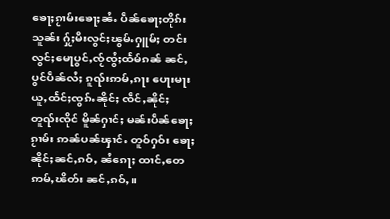ၶေႃႈၵႂၢမ်းၶေႃႈၼႆႉ ပဵၼ်ၶေႃႈတိုၵ်းသူၼ်း ႁႂ်ႈမီးလွင်ႈၽွမ်ႉႁူမ်ႈ တင်းလွင်ႈမေႃပွင်ႇၸႂ်ၸွႆႈထႅမ်ၵၼ် ၼင်ႇပွင်ပဵၼ်လႆႈ ၵူၺ်းဢမ်ႇၵႃး ပေႃးမႃးယူႇထႅင်ႈၸွၵ်ႉၼိုင်ႈ ၸဵင်ႇၼိုင်ႈတူၺ်းၸိုင် မိူၼ်ႁၢင်ႈ မၼ်းပဵၼ်ၶေႃႈၵႂၢမ်း ဢၼ်ပၼ်ၾၢင်ႉ တူဝ်ႁဝ်း ၶေႃႈၼိုင်ႈၼင်ႇၵဝ်ႇ ၼႆၵေႃႈ ထၢင်ႇတေဢမ်ႇၽိတ်း ၼင်ႇၵဝ်ႇ။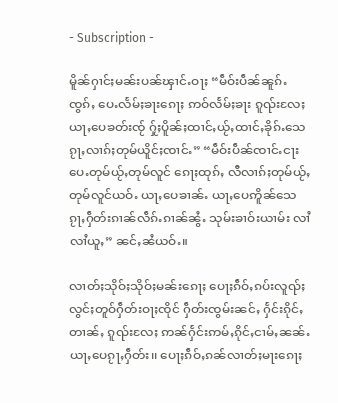- Subscription -

မိူၼ်ႁၢင်ႈမၼ်းပၼ်ၾၢင်ႉဝႃႈ “မဵဝ်းပဵၼ်ၼူၵ်ႉၸွၵ်ႇ ပေႉလႅမ်ႈၶႃးၵေႃႈ ဢဝ်လႅမ်ႈၶႃး ၵူၺ်းလႄႈ ယႃႇပေၶတ်းၸႂ် ႁႂ်ႈပိူၼ်ႈထၢင်ႇယႂ်ႇထၢင်ႇၶိုၵ်ႉသေ ၵႂႃႇလၢၵ်ႈတုမ်ယိူင်ႈၸၢင်ႉ” “မဵဝ်းပဵၼ်ၸၢင်ႉငႃးပေႉတုမ်ယႂ်ႇတုမ်လူင် ၵေႃႈထုၵ်ႇ လီလၢၵ်ႈတုမ်ယႂ်ႇတုမ်လူင်ယဝ်ႉ ယႃႇပေၶၢၼ်ႉ ယႃႇပေဢိူၼ်သေ ၵႂႃႇႁဵတ်းၵၢၼ်လဵၵ်ႉၵၢၼ်ၼွႆႉ သုမ်းၶၢဝ်းယၢမ်း လၢႆလၢႆယူႇ” ၼင်ႇၼႆယဝ်ႉ။

လၢတ်ႈသိုဝ်ႈသိုဝ်ႈမၼ်းၵေႃႈ ပေႃႈၵဵဝ်ႇၵပ်းလူၺ်ႈလွင်ႈတူဝ်ႁဵတ်းဝႃႈၸိုင် ႁဵတ်းၸွမ်းၼင်ႇ ႁႅင်းၵိုင်ႇတၢၼ်ႇ ၵူၺ်းလႄႈ ဢၼ်ႁႅင်းဢမ်ႇၵိုင်ႇငၢမ်ႇၼၼ်ႉ ယႃႇပေၵႂႃႇႁဵတ်း၊၊ ပေႃႈၵဵဝ်ႇၵၼ်လၢတ်ႈမႃးၵေႃႈ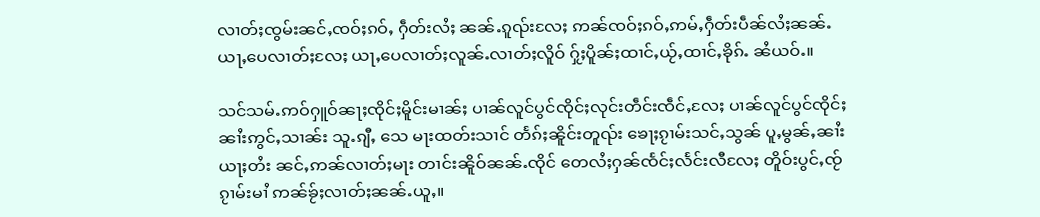လၢတ်ႈၸွမ်းၼင်ႇၸဝ်ႈၵဝ်ႇ ႁဵတ်းလႆႈ ၼၼ်ႉၵူၺ်းလႄႈ ဢၼ်ၸဝ်ႈၵဝ်ႇဢမ်ႇႁဵတ်းပဵၼ်လႆႈၼၼ်ႉ ယႃႇပေလၢတ်ႈလႄႈ ယႃႇပေလၢတ်ႈလူၼ်ႉလၢတ်ႈလိူဝ် ႁႂ်ႈပိူၼ်ႈထၢင်ႇယႂ်ႇထၢင်ႇၶိုၵ်ႉ ၼႆယဝ်ႉ။

သင်သမ်ႉဢဝ်ႁူဝ်ၼႃႈၸိုင်ႈမိူင်းမၢၼ်ႈ ပၢၼ်လူင်ပွင်ၸိုင်ႈလုင်းတဵင်းၸဵင်ႇလႄႈ ပၢၼ်လူင်ပွင်ၸိုင်ႈ ၼၢႆးဢွင်ႇသၢၼ်း သူႉၵျီႇ သေ မႃးထတ်းသၢင် တႅၵ်ႈၼိူင်းတူၺ်း ၶေႃႈၵႂၢမ်းသင်ႇသွၼ် ပူႇမွၼ်ႇၼၢႆးယႃႈတႆး ၼင်ႇဢၼ်လၢတ်ႈမႃး တၢင်းၼိူဝ်ၼၼ်ႉၸိုင် တေလႆႈႁၼ်ၸႅင်ႈလႅင်းလီလႄႈ တိူဝ်းပွင်ႇၸႂ်ၵႂၢမ်းမၢႆ ဢၼ်ၶႂ်ႈလၢတ်ႈၼၼ်ႉယူႇ။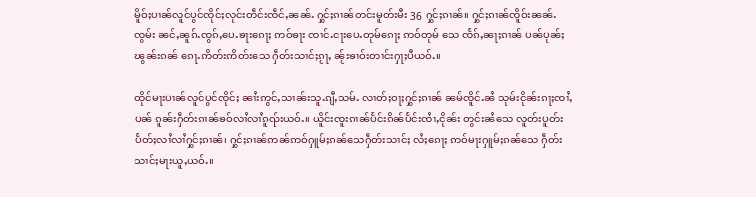မိူဝ်ႈပၢၼ်လူင်ပွင်ၸိုင်ႈလုင်းတဵင်းၸဵင်ႇၼၼ်ႉ ႁွင်ႈၵၢၼ်တင်းမူတ်းမီး 36 ႁွင်ႈၵၢၼ်။ ႁွင်ႈၵၢၼ်ၸိူဝ်းၼၼ်ႉ ၸွမ်း ၼင်ႇၼူၵ်ႉၸွၵ်ႇပေႉၶႃးၵေႃႈ ဢဝ်ၶႃး ၸၢင်ႉငႃးပေႉတုမ်ၵေႃႈ ဢဝ်တုမ် သေ ၸႅၵ်ႇၼႃႈၵၢၼ် ပၼ်ပုၼ်ႈၽွၼ်းၵၼ် ၵေႃႉဢိတ်းဢိတ်းသေ ႁဵတ်းသၢင်ႈၵႂႃႇ ၼႂ်းၶၢဝ်းတၢင်းႁႃႈပီယဝ်ႉ။

ထိုင်မႃးပၢၼ်လူင်ပွင်ၸိုင်ႈ ၼၢႆးဢွင်ႇသၢၼ်းသူႉၵျီႇသမ်ႉ လၢတ်ႈဝႃႈႁွင်ႈၵၢၼ် ၼမ်ၸိူင်ႉၼႆ သုမ်းငိုၼ်းၵႃႈၸၢႆႇ ပၼ် ၵူၼ်းႁဵတ်းၵၢၼ်ၶဝ်လၢႆလၢႆၵူၺ်းယဝ်ႉ။ ယိူင်းၸူးၵၢၼ်ပႅင်းၵိၼ်ပႅင်းၸႆၢႇငိုၼ်း တွင်းၼႆသေ လူတ်းပူတ်းပႅတ်ႈလၢႆလၢႆႁွင်ႈၵၢၼ်၊ ႁွင်ႈၵၢၼ်ဢၼ်ဢဝ်ႁူမ်ႈၵၼ်သေႁဵတ်းသၢင်ႈ လႆႈၵေႃႈ ဢဝ်မႃးႁူမ်ႈၵၼ်သေ ႁဵတ်းသၢင်ႈမႃးယူႇယဝ်ႉ။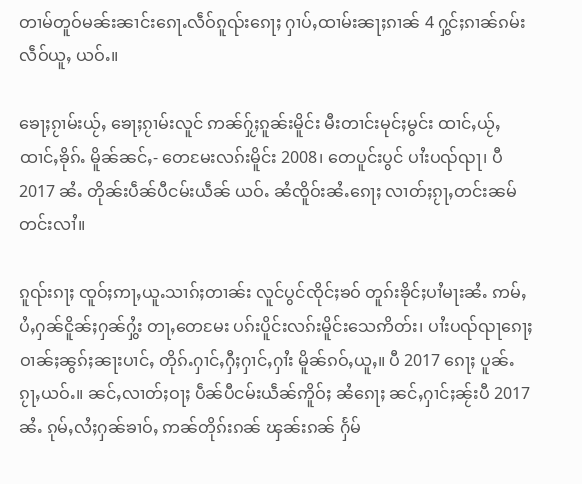တၢမ်တူဝ်မၼ်းၼၢင်းၵေႃႉလဵဝ်ၵူၺ်းၵေႃႈ ႁၢပ်ႇထၢမ်းၼႃႈၵၢၼ် 4 ႁွင်ႈၵၢၼ်ၵမ်းလဵဝ်ယူႇ ယဝ်ႉ။

ၶေႃႈၵႂၢမ်းယႂ်ႇ ၶေႃႈၵႂၢမ်းလူင် ဢၼ်ႁႂ်ႈၵူၼ်းမိူင်း မီးတၢင်းမုင်ႈမွင်း ထၢင်ႇယႂ်ႇထၢင်ႇၶိုၵ်ႉ မိူၼ်ၼင်ႇ- တေမႄးလၵ်းမိူင်း 2008၊ တေပူင်းပွင် ပၢႆးပၺ်ၺႃ၊ ပီ 2017 ၼႆႉ တိုၼ်းပဵၼ်ပီငမ်းယဵၼ် ယဝ်ႉ ၼႆၸိူဝ်းၼႆႉၵေႃႈ လၢတ်ႈၵႂႃႇတင်းၼမ် တင်းလၢႆ။

ၵူၺ်းၵႃႈ ၸူဝ်ႈဢႃႇယူႉသၢၵ်ႈတၢၼ်း လူင်ပွင်ၸိုင်ႈၶဝ် တူၵ်းၶိုင်ႈပၢႆမႃးၼႆႉ ဢမ်ႇပႆႇႁၼ်ငိူၼ်ႈႁၼ်ႁွႆး တႃႇတေမႄး ပၵ်းပိူင်းလၵ်းမိူင်းသေဢိတ်း၊ ပၢႆးပၺ်ၺႃၵေႃႈ ဝၢၼ်ႈၼွၵ်ႈၼႃးပၢင်ႇ တိုၵ်ႉႁၢင်ႇႁီႈႁၢင်ႇႁၢႆး မိူၼ်ၵဝ်ႇယူႇ။ ပီ 2017 ၵေႃႈ ပူၼ်ႉၵႂႃႇယဝ်ႉ။ ၼင်ႇလၢတ်ႈဝႃႈ ပဵၼ်ပီငမ်းယဵၼ်ဢိူဝ်ႈ ၼႆၵေႃႈ ၼင်ႇႁၢင်ႈၼႂ်းပီ 2017 ၼႆႉ ၵုမ်ႇလႆႈႁၼ်ၶၢဝ်ႇ ဢၼ်တိုၵ်းၵၼ် ၾၼ်းၵၼ် ႁႅမ်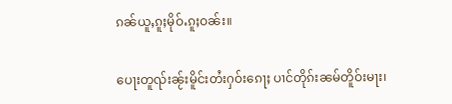ၵၼ်ယူႇၵူႈမိုဝ်ႉၵူႈဝၼ်း။

ပေႃးတူၺ်းၼႂ်းမိူင်းတႆးႁဝ်းၵေႃႈ ပၢင်တိုၵ်းၼမ်တိူဝ်းမႃး၊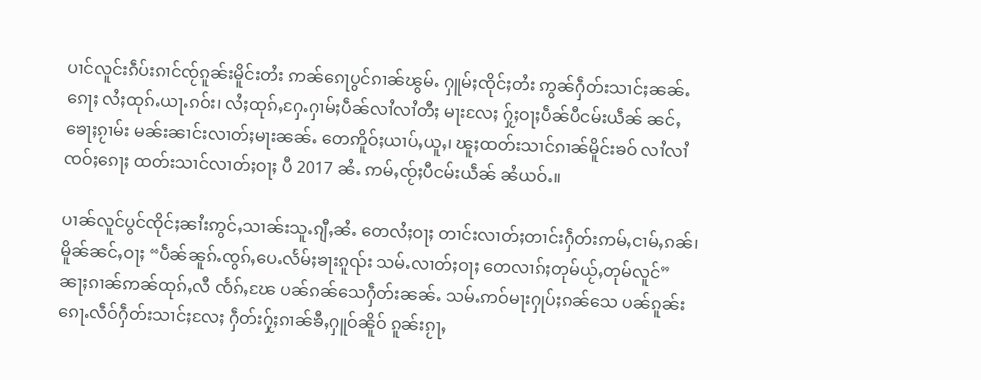ပၢင်လူင်းၵဵပ်းၵၢင်ၸႂ်ၵူၼ်းမိူင်းတႆး ဢၼ်ၵေႃပွင်ၵၢၼ်ၽွမ်ႉ ႁူမ်ႈၸိုင်ႈတႆး ဢွၼ်ႁဵတ်းသၢင်ႈၼၼ်ႉၵေႃႈ လႆႈထုၵ်ႉယႃႉၵဝ်း၊ လႆႈထုၵ်ႇႁႄႉႁၢမ်ႈပဵၼ်လၢႆလၢႆတီႈ မႃးလႄႈ ႁႂ်ႈဝႃႈပဵၼ်ပီငမ်းယဵၼ် ၼင်ႇၶေႃႈၵႂၢမ်း မၼ်းၼၢင်းလၢတ်ႈမႃးၼၼ်ႉ တေဢိူဝ်ႈယၢပ်ႇယူႇ၊ ၽူႈထတ်းသၢင်ၵၢၼ်မိူင်းၶဝ် လၢႆလၢႆၸဝ်ႈၵေႃႈ ထတ်းသၢင်လၢတ်ႈဝႃႈ ပီ 2017 ၼႆႉ ဢမ်ႇၸႂ်ႈပီငမ်းယဵၼ် ၼႆယဝ်ႉ။

ပၢၼ်လူင်ပွင်ၸိုင်ႈၼၢႆးဢွင်ႇသၢၼ်းသူႉၵျီႇၼႆႉ တေလႆႈဝႃႈ တၢင်းလၢတ်ႈတၢင်းႁဵတ်းဢမ်ႇငၢမ်ႇၵၼ်၊ မိူၼ်ၼင်ႇဝႃႈ “ပဵၼ်ၼူၵ်ႉၸွၵ်ႇပေႉလႅမ်ႈၶႃးၵူၺ်း သမ်ႉလၢတ်ႈဝႃႈ တေလၢၵ်ႈတုမ်ယႂ်ႇတုမ်လူင်” ၼႃႈၵၢၼ်ဢၼ်ထုၵ်ႇလီ ၸႅၵ်ႇၽႄ ပၼ်ၵၼ်သေႁဵတ်းၼၼ်ႉ သမ်ႉဢဝ်မႃးႁုပ်ႈၵၼ်သေ ပၼ်ၵူၼ်းၵေႃႉလဵဝ်ႁဵတ်းသၢင်ႈလႄႈ ႁဵတ်းႁႂ်ႈၵၢၼ်ၶီႇႁူဝ်ၼိူဝ် ၵူၼ်းၵႂႃႇ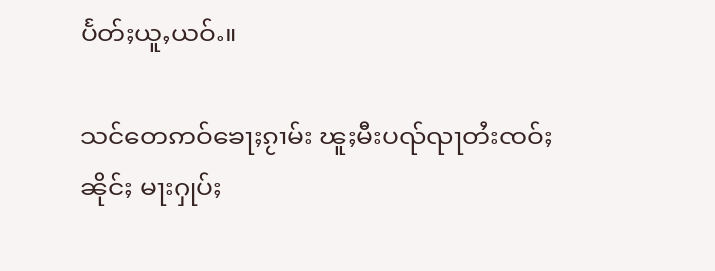ပႅတ်ႈယူႇယဝ်ႉ။

သင်တေဢဝ်ၶေႃႈၵႂၢမ်း ၽူႈမီးပၺ်ၺႃတႆးၸဝ်ႈၼိုင်ႈ မႃးႁုပ်ႈ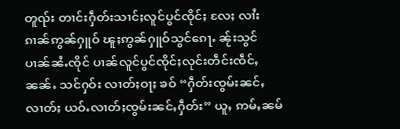တူၺ်း တၢင်းႁဵတ်းသၢင်ႈလူင်ပွင်ၸိုင်ႈ လႄႈ လၢႆး ၵၢၼ်ဢွၼ်ႁူဝ် ၽူႈဢွၼ်ႁူဝ်သွင်ၵေႃႉ ၼႂ်းသွင်ပၢၼ်ၼႆႉၸိုင် ပၢၼ်လူင်ပွင်ၸိုင်ႈလုင်းတဵင်းၸဵင်ႇၼၼ်ႉ သင်ႁဝ်း လၢတ်ႈဝႃႈ ၶဝ် “ႁဵတ်းၸွမ်းၼင်ႇလၢတ်ႈ ယဝ်ႉလၢတ်ႈၸွမ်းၼင်ႇႁဵတ်း” ယူႇ ဢမ်ႇၼမ်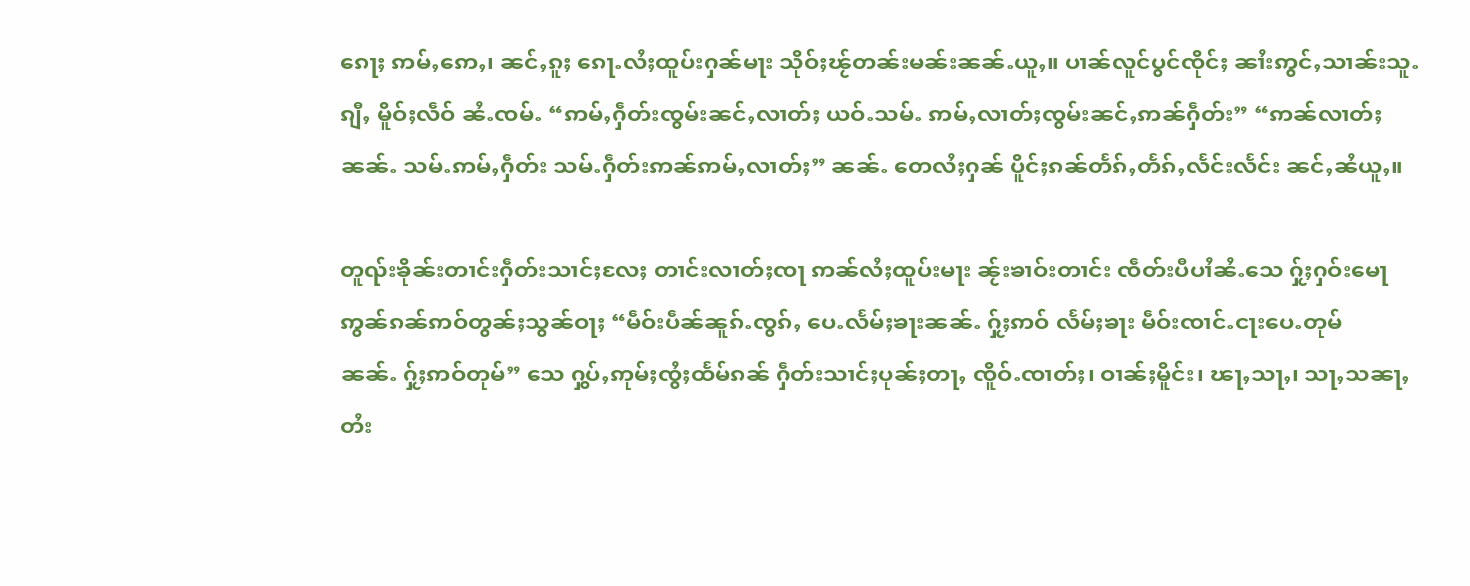ၵေႃႈ ဢမ်ႇဢေႇ၊ ၼင်ႇၵူႈ ၵေႃႉလႆႈထူပ်းႁၼ်မႃး သိုဝ်ႈၽႂ်တၼ်းမၼ်းၼၼ်ႉယူႇ။ ပၢၼ်လူင်ပွင်ၸိုင်ႈ ၼၢႆးဢွင်ႇသၢၼ်းသူႉၵျီႇ မိူဝ်ႈလဵဝ် ၼႆႉၸမ်ႉ “ဢမ်ႇႁဵတ်းၸွမ်းၼင်ႇလၢတ်ႈ ယဝ်ႉသမ်ႉ ဢမ်ႇလၢတ်ႈၸွမ်းၼင်ႇဢၼ်ႁဵတ်း” “ဢၼ်လၢတ်ႈၼၼ်ႉ သမ်ႉဢမ်ႇႁဵတ်း သမ်ႉႁဵတ်းဢၼ်ဢမ်ႇလၢတ်ႈ” ၼၼ်ႉ တေလႆႈႁၼ် ပိူင်ႈၵၼ်တႅၵ်ႇတႅၵ်ႇလႅင်းလႅင်း ၼင်ႇၼႆယူႇ။

တူၺ်းၶိုၼ်းတၢင်းႁဵတ်းသၢင်ႈလႄႈ တၢင်းလၢတ်ႈၸႃ ဢၼ်လႆႈထူပ်းမႃး ၼႂ်းၶၢဝ်းတၢင်း ၸဵတ်းပီပၢႆၼႆႉသေ ႁႂ်ႈႁဝ်းမေႃဢွၼ်ၵၼ်ဢဝ်တွၼ်ႈသွၼ်ဝႃႈ “မဵဝ်းပဵၼ်ၼူၵ်ႉၸွၵ်ႇ ပေႉလႅမ်ႈၶႃးၼၼ်ႉ ႁႂ်ႈဢဝ် လႅမ်ႈၶႃး မဵဝ်းၸၢင်ႉငႃးပေႉတုမ်ၼၼ်ႉ ႁႂ်ႈဢဝ်တုမ်” သေ ႁွပ်ႇဢုမ်ႈၸွႆႈထႅမ်ၵၼ် ႁဵတ်းသၢင်ႈပုၼ်ႈတႃႇ ၸိူဝ်ႉၸၢတ်ႈ၊ ဝၢၼ်ႈမိူင်း၊ ၽႃႇသႃႇ၊ သႃႇသၼႃႇတႆး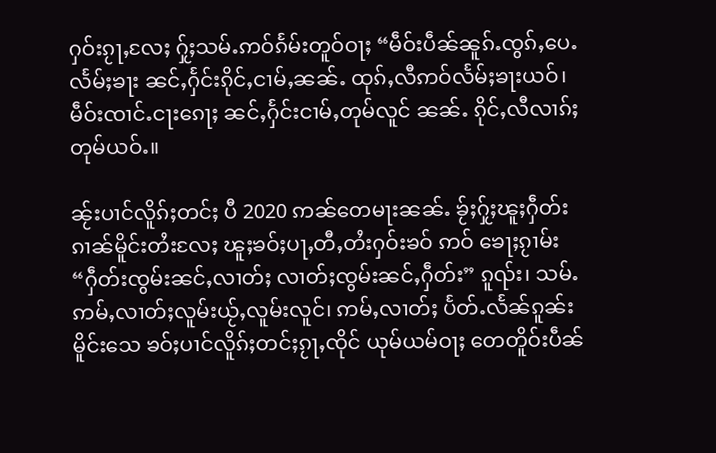ႁဝ်းၵႂႃႇလႄႈ ႁႂ်ႈသမ်ႉဢဝ်ၵႅမ်းတူဝ်ဝႃႈ “မဵဝ်းပဵၼ်ၼူၵ်ႉၸွၵ်ႇပေႉလႅမ်ႈၶႃး ၼင်ႇႁႅင်းၵိုင်ႇငၢမ်ႇၼၼ်ႉ ထုၵ်ႇလီဢဝ်လႅမ်ႈၶႃးယဝ်၊ မဵဝ်းၸၢင်ႉငႃးၵေႃႈ ၼင်ႇႁႅင်းငၢမ်ႇတုမ်လူင် ၼၼ်ႉ ၵိုင်ႇလီလၢၵ်ႈတုမ်ယဝ်ႉ။

ၼႂ်းပၢင်လိူၵ်ႈတင်ႈ ပီ 2020 ဢၼ်တေမႃးၼၼ်ႉ ၶႂ်ႈႁႂ်ႈၽူႈႁဵတ်းၵၢၼ်မိူင်းတႆးလႄႈ ၽူႈၶဝ်ႈပႃႇတီႇတႆးႁဝ်းၶဝ် ဢဝ် ၶေႃႈၵႂၢမ်း “ႁဵတ်းၸွမ်းၼင်ႇလၢတ်ႈ လၢတ်ႈၸွမ်းၼင်ႇႁဵတ်း” ၵူၺ်း၊ သမ်ႉဢမ်ႇလၢတ်ႈလူမ်းယႂ်ႇလူမ်းလူင်၊ ဢမ်ႇလၢတ်ႈ ပႅတ်ႉလႅၼ်ၵူၼ်းမိူင်းသေ ၶဝ်ႈပၢင်လိူၵ်ႈတင်ႈၵႂႃႇၸိုင် ယုမ်ယမ်ဝႃႈ တေတိူဝ်းပဵၼ်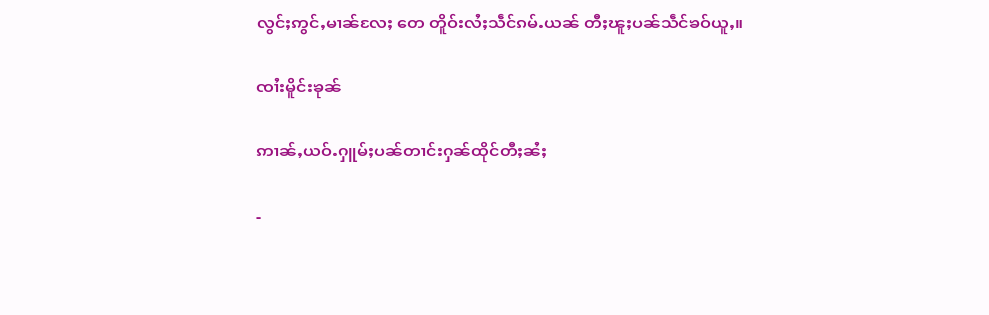လွင်ႈဢွင်ႇမၢၼ်လႄႈ တေ တိူဝ်းလႆႈသဵင်ၵမ်ႉယၼ် တီႈၽူႈပၼ်သဵင်ၶဝ်ယူႇ။

ၸၢႆးမိူင်းၶုၼ်

ဢၢၼ်ႇယဝ်ႉႁူမ်ႈပၼ်တၢင်းႁၼ်ထိုင်တီႈၼႆႈ

-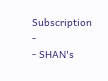Subscription -
- SHAN's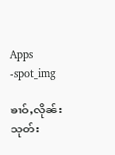Apps -spot_img

ၶၢဝ်ႇလိုၼ်းသုတ်း